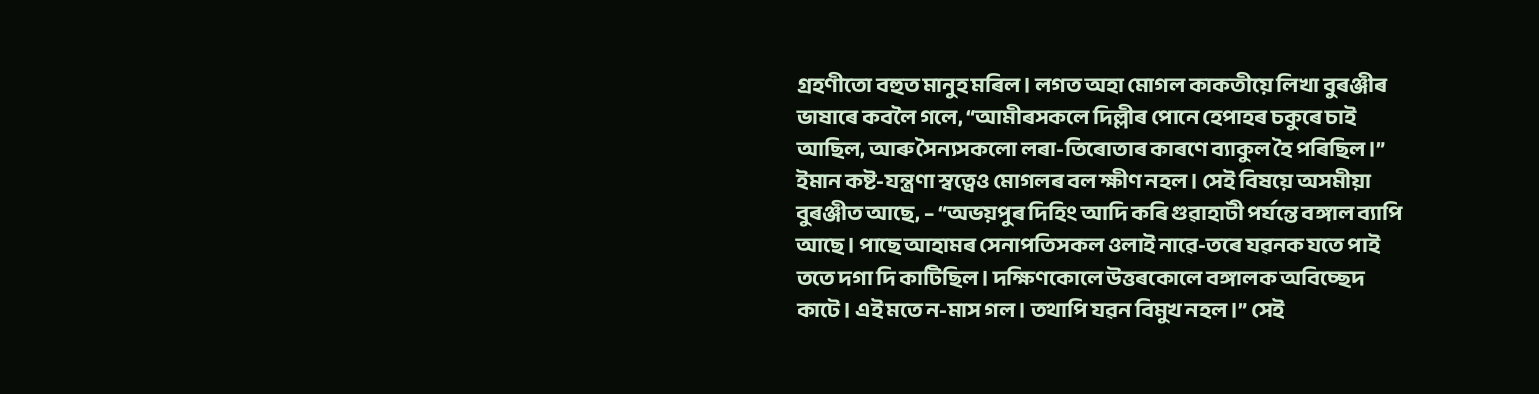গ্ৰহণীতো বহুত মানুহ মৰিল। লগত অহা মোগল কাকতীয়ে লিখা বুৰঞ্জীৰ ভাষাৰে কবলৈ গলে, “আমীৰসকলে দিল্লীৰ পোনে হেপাহৰ চকুৰে চাই আছিল, আৰু সৈন্যসকলো লৰা-তিৰোতাৰ কাৰণে ব্যাকুল হৈ পৰিছিল।”
ইমান কষ্ট-যন্ত্ৰণা স্বত্বেও মোগলৰ বল ক্ষীণ নহল। সেই বিষয়ে অসমীয়া বুৰঞ্জীত আছে, – “অভয়পুৰ দিহিং আদি কৰি গুৱাহাটী পৰ্যন্তে বঙ্গাল ব্যাপি আছে। পাছে আহামৰ সেনাপতিসকল ওলাই নাৱে-তৰে যৱনক যতে পাই ততে দগা দি কাটিছিল। দক্ষিণকোলে উত্তৰকোলে বঙ্গালক অবিচ্ছেদ কাটে। এই মতে ন-মাস গল। তথাপি যৱন বিমুখ নহল।” সেই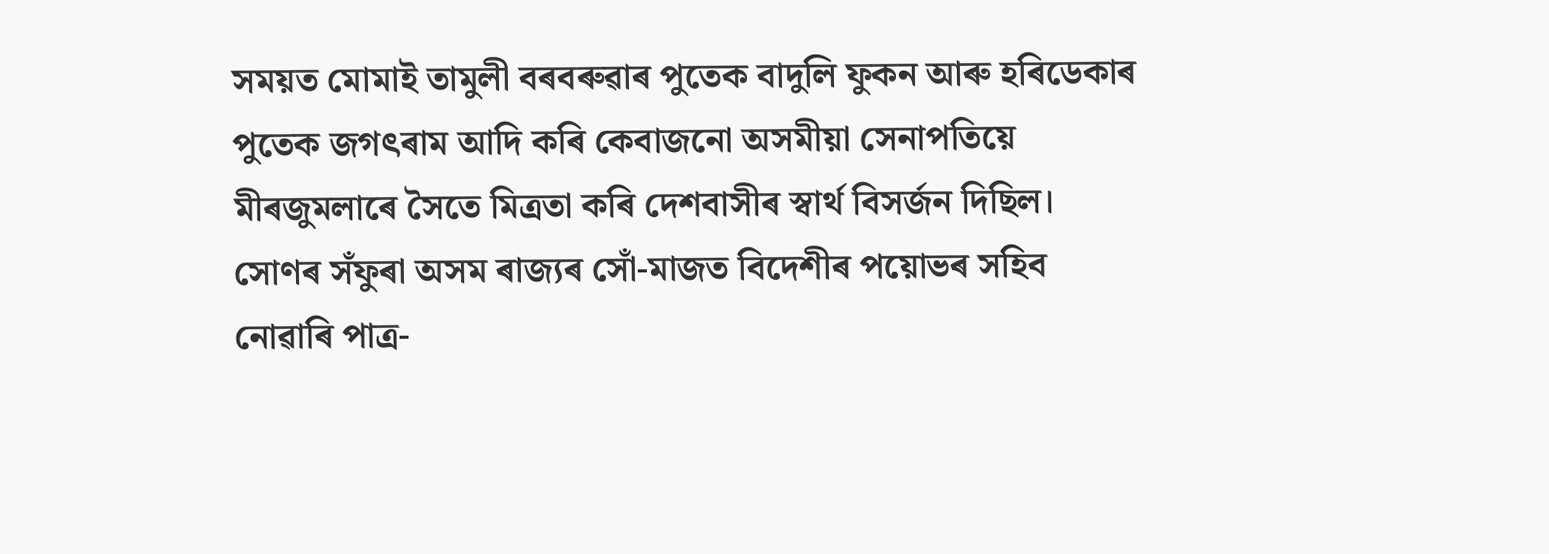সময়ত মোমাই তামুলী বৰবৰুৱাৰ পুতেক বাদুলি ফুকন আৰু হৰিডেকাৰ পুতেক জগৎৰাম আদি কৰি কেবাজনো অসমীয়া সেনাপতিয়ে মীৰজুমলাৰে সৈতে মিত্ৰতা কৰি দেশবাসীৰ স্বাৰ্থ বিসৰ্জন দিছিল।
সোণৰ সঁফুৰা অসম ৰাজ্যৰ সোঁ-মাজত বিদেশীৰ পয়োভৰ সহিব নোৱাৰি পাত্ৰ-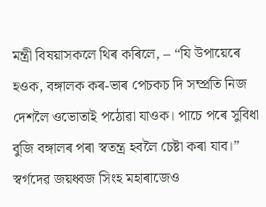মন্ত্ৰী বিষয়াসকলে থিৰ কৰিলে, – “যি উপায়েৰে হওক, বঙ্গালক কৰ-ভাৰ পেচকচ দি সম্প্ৰতি নিজ দেশলৈ ওভোতাই পঠোৱা যাওক। পাচে পৰে সুবিধা বুজি বঙ্গালৰ পৰা স্বতন্ত্ৰ হবলৈ চেষ্টা কৰা যাব।” স্বৰ্গদেৱ জয়ধ্বজ সিংহ মহাৰাজেও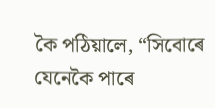কৈ পঠিয়ালে, “সিবোৰে যেনেকৈ পাৰে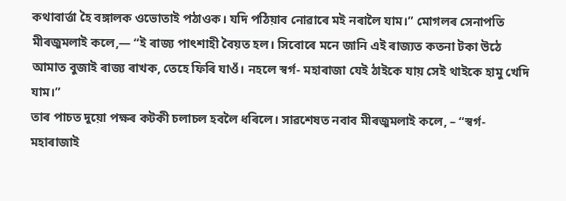কথাবাৰ্ত্তা হৈ বঙ্গালক ওভোতাই পঠাওক। যদি পঠিয়াব নোৱাৰে মই নৰালৈ যাম।” মোগলৰ সেনাপতি মীৰজুমলাই কলে,— “ই ৰাজ্য পাৎশাহী বৈয়ত হল। সিবোৰে মনে জানি এই ৰাজ্যত কতনা টকা উঠে আমাত বুজাই ৰাজ্য ৰাখক, তেহে ফিৰি যাওঁ। নহলে স্বৰ্গ- মহাৰাজা যেই ঠাইকে যায় সেই থাইকে হামু খেদি যাম।”
তাৰ পাচত দুয়ো পক্ষৰ কটকী চলাচল হবলৈ ধৰিলে। সাৱশেষত নবাব মীৰজুমলাই কলে, – “স্বৰ্গ-মহাৰাজাই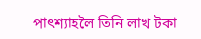পাৎশ্যাহলৈ তিনি লাখ টকা